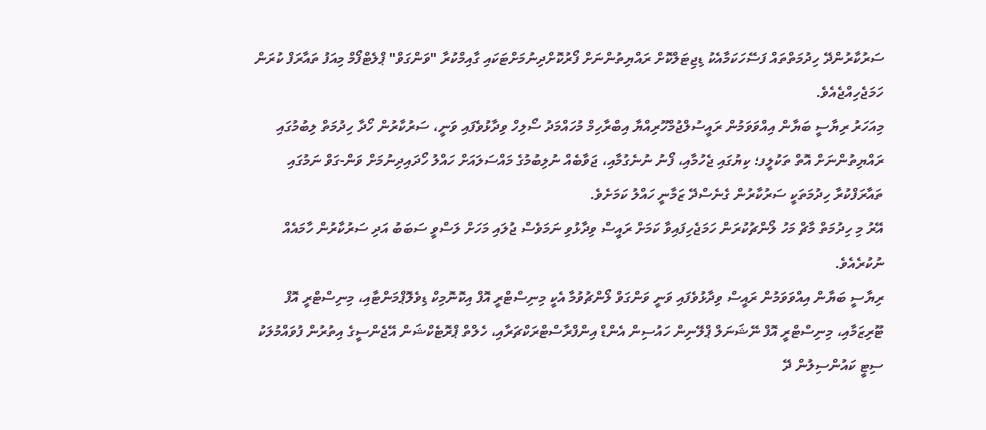ސަރުކާރުންދޭ ހިދުމަތްތައް ފަސޭހަކަމާއެކު ޑިޖިޓަލްކޮށް ރައްޔިތުންނަށް ފޯރުކޮށްދިނުމަށްޓަކައި ގާއިމްކުރާ "ވަންގަވް" ޕްލެޓްފޯމް މިއަފު ތައާރަފް ކުރަން ހަމަޖެހިއްޖެއެވެ.
މިއަހަރު ރިޔާސީ ބަޔާން އިއްވަވަމުން ރައީސުލްޖުމްހޫރިއްޔާ އިބްރާހިމް މުހައްމަދު ސޯލިހް ވިދާޅުވެފައި ވަނީ، ސަރުކާރުން ހޯދާ ހިދުމަތް ލިބުމުގައި ރައްޔިތުންނަށް އޮތް ތަކުލީފ؛ ކިޔުގައި ޖެހުމާއި، ފޯނު ނުނެގުމާއި، ޖަވާބެއް ނުލިބުމުގެ މައްސަލައަށް ހައްލު ހޯދައިދިނުމަށް ވަން-ގަވް ނަމުގައި ތައާރަފްކުރާ ހިދުމަތަކީ ސަރުކާރުން ގެނެސްދޭ ޒަމާނީ ހައްލު ކަމަށެވެ.
އޭރު މި ހިދުމަތް މާޗް މަހު ލޯންޗުކުރަން ހަމަޖެހިފައިވާ ކަމަށް ރައީސް ވިދާޅުވި ނަމަވެސް ޖުލައި މަހަށް ލަސްވީ ސަބަބު އަދި ސަރުކާރުން ހާމައެއް ނުކުރެއެވެ.
ރިޔާސީ ބަޔާން އިއްވަވަމުން ރައީސް ވިދާޅުވެފައި ވަނީ ވަންގަވް ލޯންޗުވުމާ އެކީ މިނިސްޓްރީ އޮފް އިކޮނޮމިކް ޑިވެލޮޕްމަންޓާއި، މިނިސްޓްރީ އޮފް ޓޫރިޒަމާއި، މިނިސްޓްރީ އޮފް ނޭޝަނަލް ޕްލޭނިން ހައުސިން އެންޑް އިންފްރާސްޓްރަކްޗަރާއި، ހެލްތް ޕްރޮޓެކްޝަން އޭޖެންސީގެ އިތުރުން ފުވައްމުލަކު ސިޓީ ކައުންސިލުން ދޭ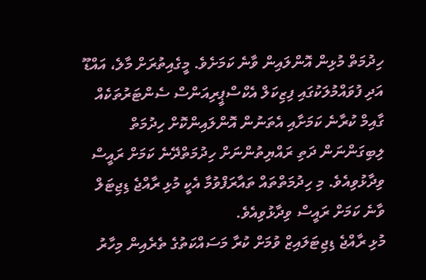ހިދުމަތް މުޅިން އޮންލައިން ވާނެ ކަމަށެވެ. މީގެއިތުރަށް މާލެ، އައްޑޫ އަދި ފުވައްމުލަކުގައި ފިޒިކަލް އެކްސްޕީރިއަންސް ސެންޓަރުތަކެއް ގާއިމް ކުރާނެ ކަމަށާއި އެތަނުން އޮންލައިންކޮށް ހިދުމަތް ލިބިގަންނަން ދަތި ރައްޔިތުންނަށް ހިދުމަތްދޭނެ ކަމަށް ރައީސް ވިދާޅުވިއެވެ. މި ހިދުމަތްތައް ތައާރަފްވުމާ އެކީ މުޅި ރާއްޖެ ޑިޖިޓަލް ވާނެ ކަމަށް ރައީސް ވިދާޅުވިއެވެ.
މުޅި ރާއްޖެ ޑިޖިޓަލައިޒް ވުމަށް ކުރާ މަސައްކަތުގެ ތެރެއިން މިހާރު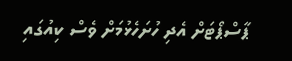ޕާސްޕޯޓަށް އެދި ހުށަހެޅުމަށް ވެސް ކިއުގައި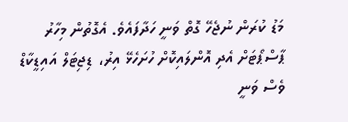މަޑު ކުރަން ނުޖެހޭ ގޮތް ވަނީ ހަދާފައެވެ. އެގޮތުން މިހާރު ޕާސްޕޯޓަށް އެދި އޮންލައިކޮށް ހުށަހެޅޭ އިރު، ޑިޖިޓަލް އައިޑީކާޑް ވެސް ވަނީ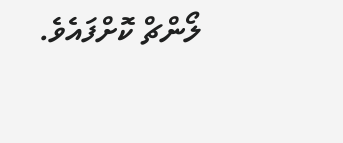ލޯންޗް ކޮށްފައެވެ.